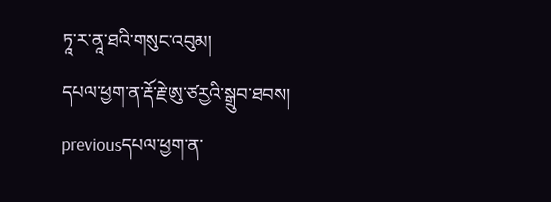ཏཱ་ར་ནཱ་ཐའི་གསུང་འབུམ།
དཔལ་ཕྱག་ན་རྡོ་རྗེ་ཨུ་ཙཪྱའི་སྒྲུབ་ཐབས།
previousདཔལ་ཕྱག་ན་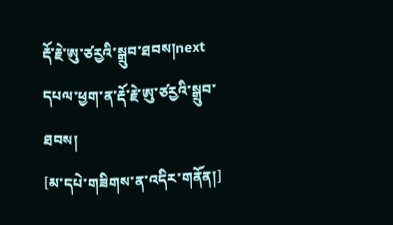རྡོ་རྗེ་ཨུ་ཙཪྱའི་སྒྲུབ་ཐབས།next
དཔལ་ཕྱག་ན་རྡོ་རྗེ་ཨུ་ཙཪྱའི་སྒྲུབ་ཐབས།
[མ་དཔེ་གཟིགས་ན་འདིར་གནོན།]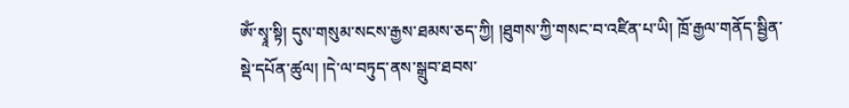ཨོཾ་སྭཱ་སྟི། དུས་གསུམ་སངས་རྒྱས་ཐམས་ཅད་ཀྱི། །ཐུགས་ཀྱི་གསང་བ་འཛིན་པ་ཡི། ཁྲོ་རྒྱལ་གནོད་སྦྱིན་སྡེ་དཔོན་ཚུལ། །དེ་ལ་བཏུད་ནས་སྒྲུབ་ཐབས་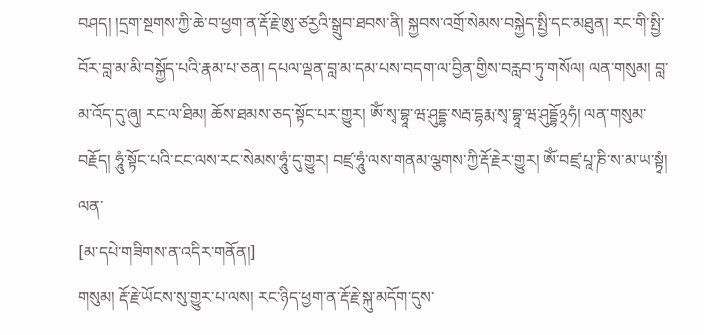བཤད། །དྲག་སྔགས་ཀྱི་ཆེ་བ་ཕྱག་ན་རྡོ་རྗེ་ཨུ་ཙཪྱའི་སྒྲུབ་ཐབས་ནི། སྐྱབས་འགྲོ་སེམས་བསྐྱེད་སྤྱི་དང་མཐུན། རང་གི་སྤྱི་བོར་བླ་མ་མི་བསྐྱོད་པའི་རྣམ་པ་ཅན། དཔལ་ལྡན་བླ་མ་དམ་པས་བདག་ལ་བྱིན་གྱིས་བརླབ་ཏུ་གསོལ། ལན་གསུམ། བླ་མ་འོད་དུ་ཞུ། རང་ལ་ཐིམ། ཆོས་ཐམས་ཅད་སྟོང་པར་གྱུར། ཨོཾ་སྭ་བྷཱ་ཝ་ཤུདྡྷ་སརྦ་དྷརྨ་སྭ་བྷཱ་ཝ་ཤུདྡྷོ྅ཧཾ། ལན་གསུམ་བརྗོད། ཧཱུཾ་སྟོང་པའི་ངང་ལས་རང་སེམས་ཧཱུཾ་དུ་གྱུར། བཛྲ་ཧཱུཾ་ལས་གནམ་ལྕགས་ཀྱི་རྡོ་རྗེར་གྱུར། ཨོཾ་བཛྲ་པཱ་ཎི་ས་མ་ཡ་སྟྭཾ། ལན་
[མ་དཔེ་གཟིགས་ན་འདིར་གནོན།]
གསུམ། རྡོ་རྗེ་ཡོངས་སུ་གྱུར་པ་ལས། རང་ཉིད་ཕྱག་ན་རྡོ་རྗེ་སྐུ་མདོག་དུས་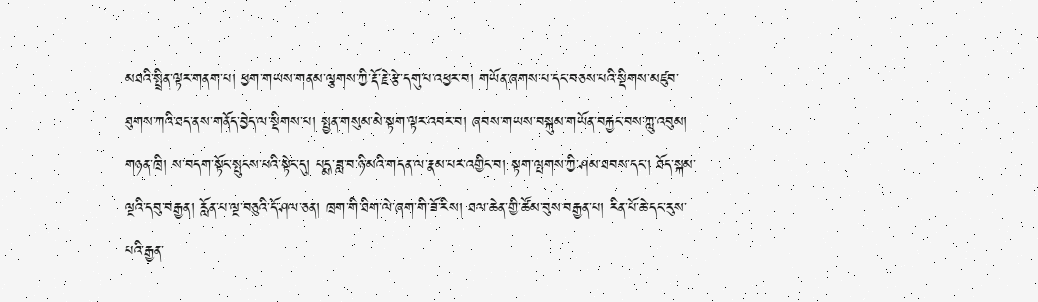མཐའི་སྤྲིན་ལྟར་གནག་པ། ཕྱག་གཡས་གནམ་ལྕགས་ཀྱི་རྡོ་རྗེ་རྩེ་དགུ་པ་འཕྱར་བ། གཡོན་ཞགས་པ་དང་བཅས་པའི་སྡིགས་མཛུབ་ཐུགས་ཀའི་ཐད་ནས་གནོད་བྱེད་ལ་སྡིགས་པ། སྤྱན་གསུམ་མེ་སྟག་ལྟར་འབར་བ། ཞབས་གཡས་བསྐུམ་གཡོན་བརྐྱང་བས་ཀླུ་འབུམ། གཉན་ཁྲི། ས་བདག་སྟོང་སྤུངས་པའི་སྟེང་དུ། པདྨ་ཟླ་བ་ཉི་མའི་གདན་ལ་རྣམ་པར་འགྱིང་བ། སྟག་ལྤགས་ཀྱི་ཤམ་ཐབས་དང་། ཐོད་སྐམ་ལྔའི་དབུ་བརྒྱན། རློན་པ་ལྔ་བཅུའི་དོ་ཤལ་ཅན། ཁྲག་གི་ཐིག་ལེ་ཞག་གི་ཟོ་རིས། ཐལ་ཆེན་གྱི་ཚོམ་བུས་བརྒྱན་པ། རིན་པོ་ཆེ་དང་རུས་པའི་རྒྱན་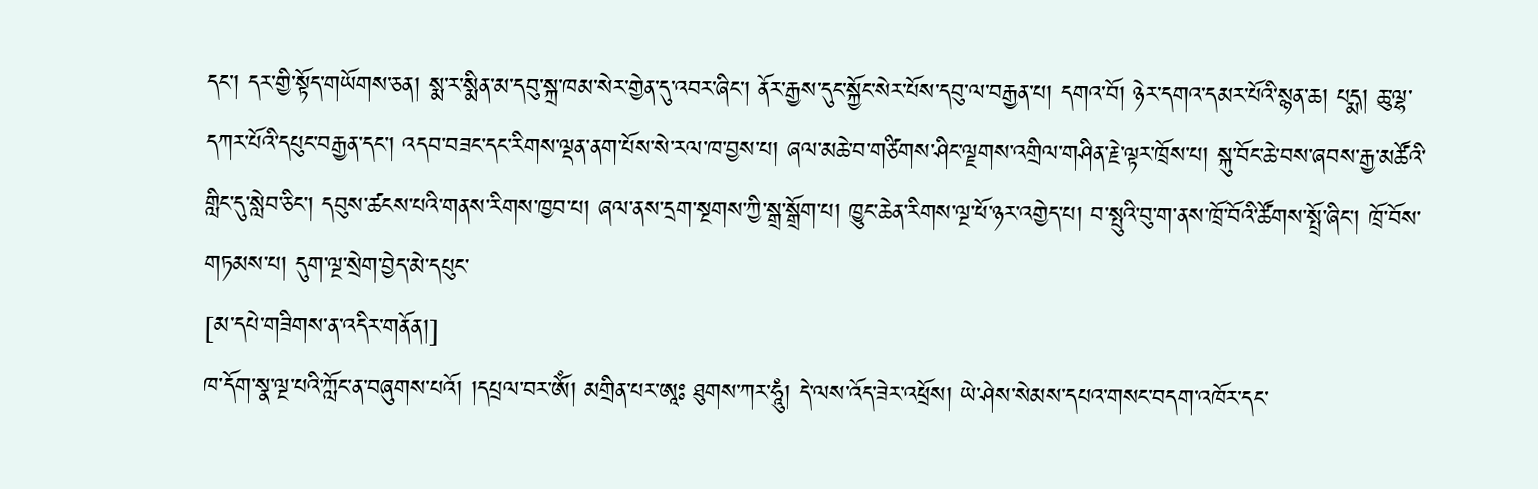དང་། དར་གྱི་སྟོད་གཡོགས་ཅན། སྨ་ར་སྨིན་མ་དབུ་སྐྲ་ཁམ་སེར་གྱེན་དུ་འབར་ཞིང་། ནོར་རྒྱས་དུང་སྐྱོང་སེར་པོས་དབུ་ལ་བརྒྱན་པ། དགའ་བོ། ཉེར་དགའ་དམར་པོའི་སྙན་ཆ། པདྨ། ཆུ་ལྷ་དཀར་པོའི་དཔུང་བརྒྱན་དང་། འདབ་བཟང་དང་རིགས་ལྡན་ནག་པོས་སེ་རལ་ཁ་བྱས་པ། ཞལ་མཆེ་བ་གཙིགས་ཤིང་ལྗགས་འགྲིལ་གཤིན་རྗེ་ལྟར་ཁྲོས་པ། སྐུ་བོང་ཆེ་བས་ཞབས་རྒྱ་མཚོའི་གླིང་དུ་སླེབ་ཅིང་། དབུས་ཚངས་པའི་གནས་རིགས་ཁྱབ་པ། ཞལ་ནས་དྲག་སྔགས་ཀྱི་སྒྲ་སྒྲོག་པ། ཁྱུང་ཆེན་རིགས་ལྔ་ཕོ་ཉར་འགྱེད་པ། བ་སྤུའི་བུ་ག་ནས་ཁྲོ་བོའི་ཚོགས་སྤྲོ་ཞིང་། ཁྲོ་བོས་གཏམས་པ། དུག་ལྔ་སྲེག་བྱེད་མེ་དཔུང་
[མ་དཔེ་གཟིགས་ན་འདིར་གནོན།]
ཁ་དོག་སྣ་ལྔ་པའི་ཀློང་ན་བཞུགས་པའོ། །དཔྲལ་བར་ཨོཾ། མགྲིན་པར་ཨཱཿ ཐུགས་ཀར་ཧཱུཾ། དེ་ལས་འོད་ཟེར་འཕྲོས། ཡེ་ཤེས་སེམས་དཔའ་གསང་བདག་འཁོར་དང་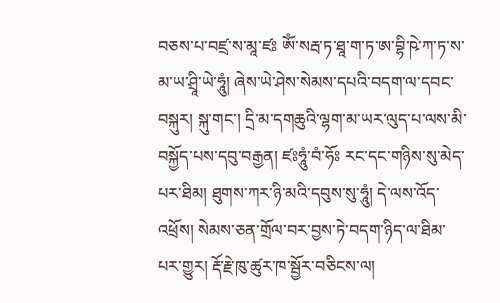བཅས་པ་བཛྲ་ས་མཱ་ཛཿ ཨོཾ་སརྦ་ཏ་ཐཱ་ག་ཏ་ཨ་བྷི་ཥེ་ཀ་ཏ་ས་མ་ཡ་ཤྲཱི་ཡེ་ཧཱུཾ། ཞེས་ཡེ་ཤེས་སེམས་དཔའི་བདག་ལ་དབང་བསྐུར། སྐུ་གང་། དྲི་མ་དགཆུའི་ལྷག་མ་ཡར་ལུད་པ་ལས་མི་བསྐྱོད་པས་དབུ་བརྒྱན། ཛཿཧཱུཾ་བཾ་ཧོཿ རང་དང་གཉིས་སུ་མེད་པར་ཐིམ། ཐུགས་ཀར་ཉི་མའི་དབུས་སུ་ཧཱུཾ། དེ་ལས་འོད་འཕྲོས། སེམས་ཅན་གྲོལ་བར་བྱས་ཏེ་བདག་ཉིད་ལ་ཐིམ་པར་གྱུར། རྡོ་རྗེ་ཁུ་ཚུར་ཁ་སྦྱོར་བཅིངས་ལ།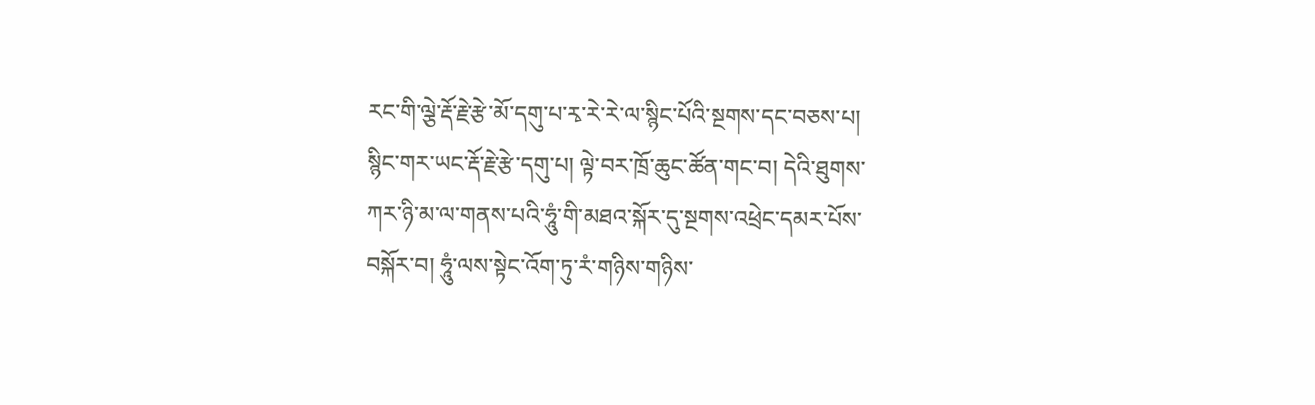རང་གི་ལྕེ་རྡོ་རྗེ་རྩེ་མོ་དགུ་པ་རྭ་རེ་རེ་ལ་སྙིང་པོའི་སྔགས་དང་བཅས་པ། སྙིང་གར་ཡང་རྡོ་རྗེ་རྩེ་དགུ་པ། ལྟེ་བར་ཁྲོ་ཆུང་ཚོན་གང་བ། དེའི་ཐུགས་ཀར་ཉི་མ་ལ་གནས་པའི་ཧཱུཾ་གི་མཐའ་སྐོར་དུ་སྔགས་འཕྲེང་དམར་པོས་བསྐོར་བ། ཧཱུཾ་ལས་སྟེང་འོག་ཏུ་རཾ་གཉིས་གཉིས་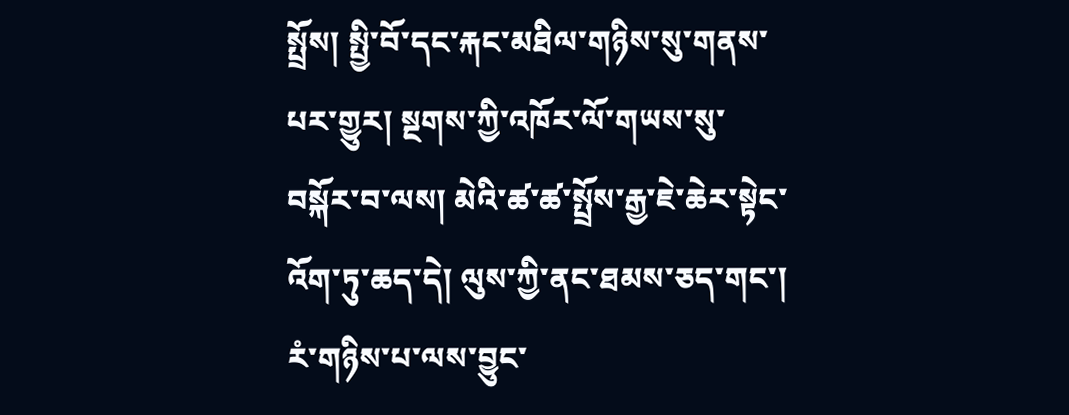སྤྲོས། སྤྱི་བོ་དང་རྐང་མཐིལ་གཉིས་སུ་གནས་པར་གྱུར། སྔགས་ཀྱི་འཁོར་ལོ་གཡས་སུ་བསྐོར་བ་ལས། མེའི་ཚ་ཚ་སྤྲོས་རྒྱ་ཇེ་ཆེར་སྟེང་འོག་ཏུ་ཆད་དེ། ལུས་ཀྱི་ནང་ཐམས་ཅད་གང་། རཾ་གཉིས་པ་ལས་བྱུང་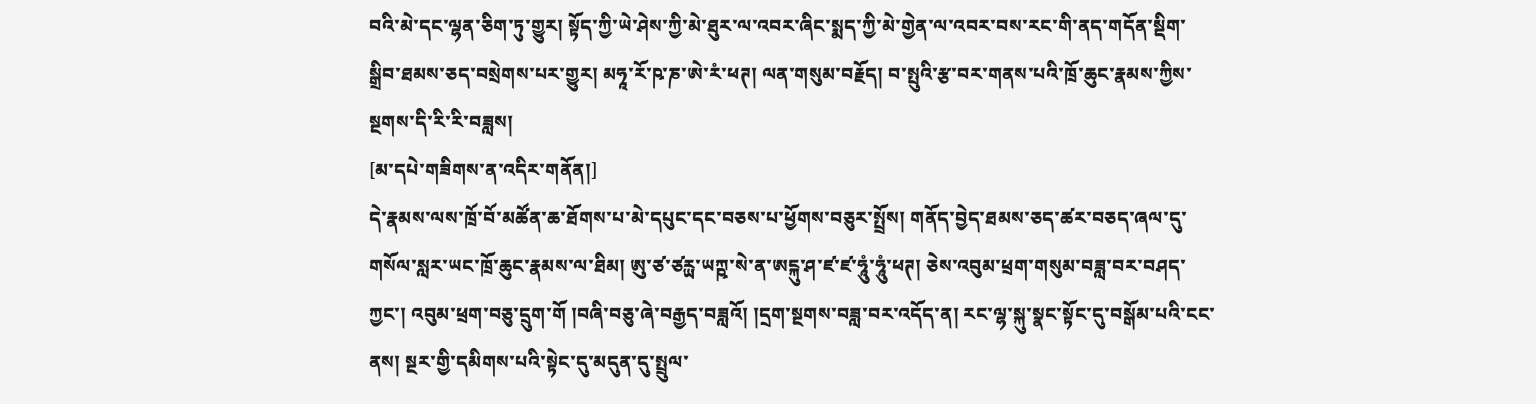བའི་མེ་དང་ལྷན་ཅིག་ཏུ་གྱུར། སྟོད་ཀྱི་ཡེ་ཤེས་ཀྱི་མེ་ཐུར་ལ་འབར་ཞིང་སྨད་ཀྱི་མེ་གྱེན་ལ་འབར་བས་རང་གི་ནད་གདོན་སྡིག་སྒྲིབ་ཐམས་ཅད་བསྲེགས་པར་གྱུར། མཧཱ་རོ་ཥ་ཎ་ཨེ་རཾ་ཕཊ། ལན་གསུམ་བརྗོད། བ་སྤུའི་རྩ་བར་གནས་པའི་ཁྲོ་ཆུང་རྣམས་ཀྱིས་སྔགས་དི་རི་རི་བཟླས།
[མ་དཔེ་གཟིགས་ན་འདིར་གནོན།]
དེ་རྣམས་ལས་ཁྲོ་བོ་མཚོན་ཆ་ཐོགས་པ་མེ་དཔུང་དང་བཅས་པ་ཕྱོགས་བཅུར་སྤྲོས། གནོད་བྱེད་ཐམས་ཅད་ཚར་བཅད་ཞལ་དུ་གསོལ་སླར་ཡང་ཁྲོ་ཆུང་རྣམས་ལ་ཐིམ། ཨུ་ཙ་ཙརྻ་ཡཀྵ་སེ་ན་ཨངྐུ་ཤ་ཛ་ཛ་ཧཱུཾ་ཧཱུཾ་ཕཊ། ཅེས་འབུམ་ཕྲག་གསུམ་བཟླ་བར་བཤད་ཀྱང་། འབུམ་ཕྲག་བཅུ་དྲུག་གོ །བཞི་བཅུ་ཞེ་བརྒྱད་བཟླའོ། །དྲག་སྔགས་བཟླ་བར་འདོད་ན། རང་ལྷ་སྐུ་སྣང་སྟོང་དུ་བསྒོམ་པའི་ངང་ནས། སྔར་གྱི་དམིགས་པའི་སྟེང་དུ་མདུན་དུ་སྤྲུལ་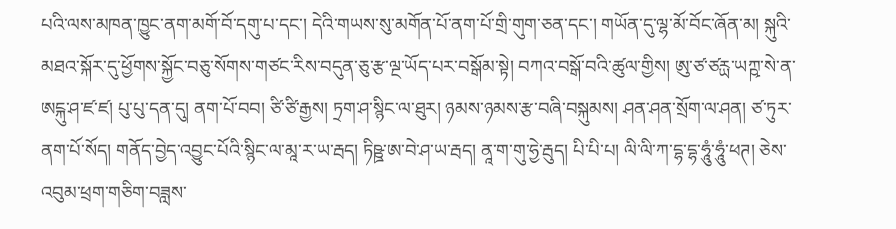པའི་ལས་མཁན་ཁྱུང་ནག་མགོ་བོ་དགུ་པ་དང་། དེའི་གཡས་སུ་མགོན་པོ་ནག་པོ་གྲི་གུག་ཅན་དང་། གཡོན་དུ་ལྷ་མོ་བོང་ཞོན་མ། སྐུའི་མཐའ་སྐོར་དུ་ཕྱོགས་སྐྱོང་བཅུ་སོགས་གཙང་རིས་བདུན་ཅུ་རྩ་ལྔ་ཡོད་པར་བསྒོམ་སྟེ། བཀའ་བསྒོ་བའི་ཚུལ་གྱིས། ཨུ་ཙ་ཙརྻ་ཡཀྵ་སེ་ན་ཨངྐུ་ཤ་ཛ་ཛ། པུ་པུ་དན་དུ། ནག་པོ་བབ། ཙི་ཙི་རྒྱས། ཏྲག་ཤ་སྙིང་ལ་ཐུར། ཉམས་ཉམས་རྩ་བཞི་བསྐུམས། ཤན་ཤན་སྲོག་ལ་ཤན། ཙ་ཏུར་ནག་པོ་སོད། གནོད་བྱེད་འབྱུང་པོའི་སྙིང་ལ་མཱ་ར་ཡ་རྦད། ཏིཥྛ་ཨ་བེ་ཤ་ཡ་རྦད། ནཱ་ག་གུ་ཧྱེ་རྦུད། པི་པི་པ། ལི་ལི་ཀ་དྷ་དྷ་ཧཱུཾ་ཧཱུཾ་ཕཊ། ཅེས་འབུམ་ཕྲག་གཅིག་བཟླས་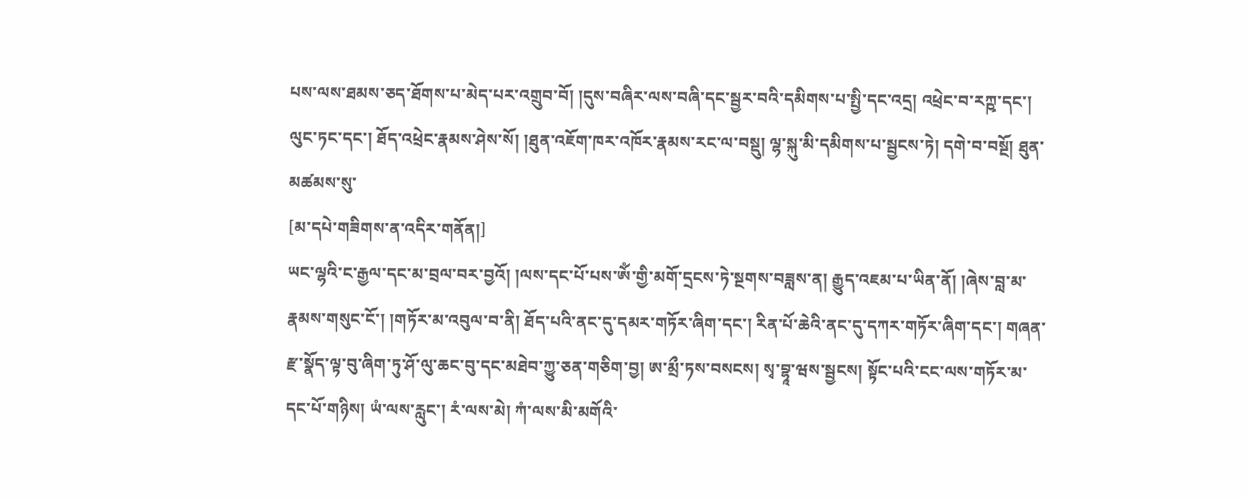པས་ལས་ཐམས་ཅད་ཐོགས་པ་མེད་པར་འགྲུབ་བོ། །དུས་བཞིར་ལས་བཞི་དང་སྦྱར་བའི་དམིགས་པ་སྤྱི་དང་འདྲ། འཕྲེང་བ་རཀྵ་དང་། ལུང་ཏང་དང་། ཐོད་འཕྲེང་རྣམས་ཤེས་སོ། །ཐུན་འཇོག་ཁར་འཁོར་རྣམས་རང་ལ་བསྡུ། ལྷ་སྐུ་མི་དམིགས་པ་སྦྱངས་ཏེ། དགེ་བ་བསྔོ། ཐུན་མཚམས་སུ་
[མ་དཔེ་གཟིགས་ན་འདིར་གནོན།]
ཡང་ལྷའི་ང་རྒྱལ་དང་མ་བྲལ་བར་བྱའོ། །ལས་དང་པོ་པས་ཨོཾ་གྱི་མགོ་དྲངས་ཏེ་སྔགས་བཟླས་ན། རྒྱུད་འཇམ་པ་ཡིན་ནོ། །ཞེས་བླ་མ་རྣམས་གསུང་ངོ་། །གཏོར་མ་འབུལ་བ་ནི། ཐོད་པའི་ནང་དུ་དམར་གཏོར་ཞིག་དང་། རིན་པོ་ཆེའི་ནང་དུ་དཀར་གཏོར་ཞིག་དང་། གཞན་རྫ་སྣོད་ལྟ་བུ་ཞིག་ཏུ་ཤོ་ལུ་ཆང་བུ་དང་མཐེབ་ཀྱུ་ཅན་གཅིག་བྱ། ཨ་མྲྀ་ཏས་བསངས། སྭ་བྷཱ་ཝས་སྦྱངས། སྟོང་པའི་ངང་ལས་གཏོར་མ་དང་པོ་གཉིས། ཡཾ་ལས་རླུང་། རཾ་ལས་མེ། ཀཾ་ལས་མི་མགོའི་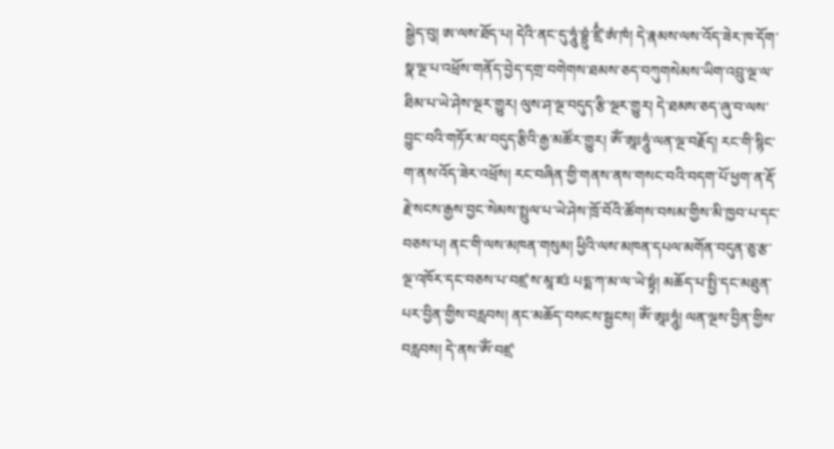སྒྱེད་བུ། ཨ་ལས་ཐོད་པ། དེའི་ནང་དུ་ཧཱུཾ་བྷྲུཾ་ཛྲིཾ་ཨཾ་ཁཾ། དེ་རྣམས་ལས་འོད་ཟེར་ཁ་དོག་སྣ་ལྔ་པ་འཕྲོས་གནོད་བྱེད་དགྲ་བགེགས་ཐམས་ཅད་བཀུགསེམས་ཡིག་འབྲུ་ལྔ་ལ་ཐིམ་པ་ཡེ་ཤེས་ལྔར་གྱུར། ལུས་ཤ་ལྔ་བདུད་རྩི་ལྔར་གྱུར། དེ་ཐམས་ཅད་ཞུ་བ་ལས་བྱུང་བའི་གཏོར་མ་བདུད་རྩིའི་རྒྱ་མཚོར་གྱུར། ཨོཾ་ཨཱཿཧཱུཾ་ལན་ལྔ་བརྗོད། རང་གི་སྙིང་ག་ནས་འོད་ཟེར་འཕྲོས། རང་བཞིན་གྱི་གནས་ནས་གསང་བའི་བདག་པོ་ཕྱག་ན་རྡོ་རྗེ་སངས་རྒྱས་བྱང་སེམས་སྤྲུལ་པ་ཡེ་ཤེས་ཁྲོ་བོའི་ཚོགས་བསམ་གྱིས་མི་ཁྱབ་པ་དང་བཅས་པ། ནང་གི་ལས་མཁན་གསུམ། ཕྱིའི་ལས་མཁན་དཔལ་མགོན་བདུན་ཅུ་རྩ་ལྔ་འཁོར་དང་བཅས་པ་བཛྲ་ས་མཱ་ཛཿ པདྨ་ཀ་མ་ལ་ཡེ་སྟྭཾ། མཆོད་པ་སྤྱི་དང་མཐུན་པར་བྱིན་གྱིས་བརླབས། ནང་མཆོད་བསངས་སྦྱངས། ཨོཾ་ཨཱཿཧཱུཾ། ལན་ལྔས་བྱིན་གྱིས་བརླབས། དེ་ནས་ཨོཾ་བཛྲ་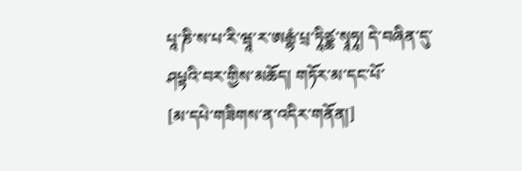པཱ་ཎི་ས་པ་རི་ཝཱ་ར་ཨརྒྷཾ་པྲ་ཏཱིཙྪ་སྭཱཧཱ། དེ་བཞིན་དུ་ཤཔྟའི་བར་གྱིས་མཆོད། གཏོར་མ་དང་པོ་
[མ་དཔེ་གཟིགས་ན་འདིར་གནོན།]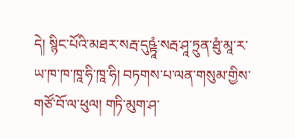དེ། སྙིང་པོའི་མཐར་སརྦ་དུཥྟཱཾ་སརྦ་ཤཱ་ཏྲུན་ཐུཾ་མཱ་ར་ཡ་ཁ་ཁ་ཁཱ་ཧི་ཁཱ་ཧི། བཏགས་པ་ལན་གསུམ་གྱིས་གཙོ་བོ་ལ་ཕུལ། གཏི་མུག་ཤ་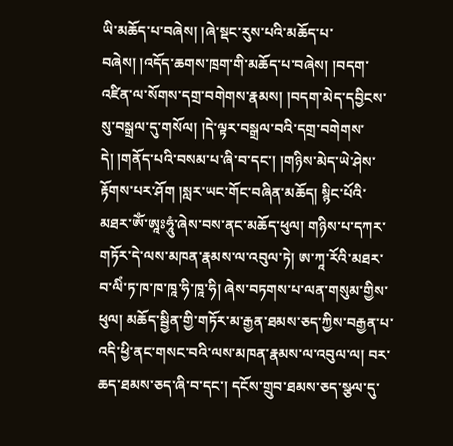ཡི་མཆོད་པ་བཞེས། །ཞེ་སྡང་རུས་པའི་མཆོད་པ་བཞེས། །འདོད་ཆགས་ཁྲག་གི་མཆོད་པ་བཞེས། །བདག་འཛིན་ལ་སོགས་དགྲ་བགེགས་རྣམས། །བདག་མེད་དབྱིངས་སུ་བསྒྲལ་དུ་གསོལ། །དེ་ལྟར་བསྒྲལ་བའི་དགྲ་བགེགས་དེ། །གནོད་པའི་བསམ་པ་ཞི་བ་དང་། །གཉིས་མེད་ཡེ་ཤེས་རྟོགས་པར་ཤོག །སླར་ཡང་གོང་བཞིན་མཆོད། སྙིང་པོའི་མཐར་ཨོཾ་ཨཱཿཧཱུཾ་ཞེས་བས་ནང་མཆོད་ཕུལ། གཉིས་པ་དཀར་གཏོར་དེ་ལས་མཁན་རྣམས་ལ་འབུལ་ཏེ། ཨ་ཀཱ་རོའི་མཐར་བ་ལིཾ་ཏ་ཁ་ཁ་ཁཱ་ཧི་ཁཱ་ཧི། ཞེས་བཏགས་པ་ལན་གསུམ་གྱིས་ཕུལ། མཆོད་སྦྱིན་གྱི་གཏོར་མ་རྒྱན་ཐམས་ཅད་ཀྱིས་བརྒྱན་པ་འདི་ཕྱི་ནང་གསང་བའི་ལས་མཁན་རྣམས་ལ་འབུལ་ལ། བར་ཆད་ཐམས་ཅད་ཞི་བ་དང་། དངོས་གྲུབ་ཐམས་ཅད་སྩལ་དུ་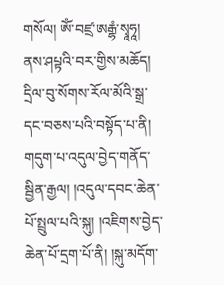གསོལ། ཨོཾ་བཛྲ་ཨརྒྷཾ་སྭཱཧཱ། ནས་ཤཔྟའི་བར་གྱིས་མཆོད། དྲིལ་བུ་སོགས་རོལ་མོའི་སྒྲ་དང་བཅས་པའི་བསྟོད་པ་ནི། གདུག་པ་འདུལ་བྱེད་གནོད་སྦྱིན་རྒྱལ། །འདུལ་དབང་ཆེན་པོ་སྤྲུལ་པའི་སྐུ། །འཇིགས་བྱེད་ཆེན་པོ་དྲག་པོ་ནི། །སྐུ་མདོག་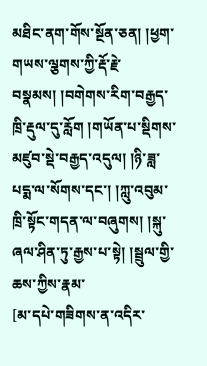མཐིང་ནག་གོས་སྔོན་ཅན། །ཕྱག་གཡས་ལྕགས་ཀྱི་རྡོ་རྗེ་བསྣམས། །བགེགས་རིག་བརྒྱད་ཁྲི་རྡུལ་དུ་རློག །གཡོན་པ་སྡིགས་མཛུབ་སྡེ་བརྒྱད་འདུལ། །ཉི་ཟླ་པདྨ་ལ་སོགས་དང་། །ཀླུ་འབུམ་ཁྲི་སྟོང་གདན་ལ་བཞུགས། །སྐུ་ཞལ་ཤིན་ཏུ་རྒྱས་པ་སྟེ། །སྦྲུལ་གྱི་ཆས་ཀྱིས་རྣམ་
[མ་དཔེ་གཟིགས་ན་འདིར་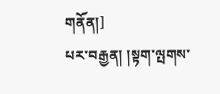གནོན།]
པར་བརྒྱན། །སྟག་ལྤགས་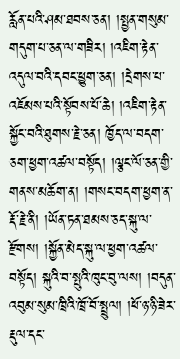རློན་པའི་ཤམ་ཐབས་ཅན། །སྤྱན་གསུམ་གདུག་པ་ཅན་ལ་གཟིར། །འཇིག་རྟེན་འདུལ་བའི་དབང་ཕྱུག་ཅན། །དྲེགས་པ་འཇོམས་པའི་སྟོབས་པོ་ཆེ། །འཇིག་རྟེན་སྐྱོང་བའི་ཐུགས་རྗེ་ཅན། ཁྱོད་ལ་བདག་ཅག་ཕྱག་འཚལ་བསྟོད། །ལྕང་ལོ་ཅན་གྱི་གནས་མཆོག་ན། །གསང་བདག་ཕྱག་ན་རྡོ་རྗེ་ནི། །ཡོན་ཏན་ཐམས་ཅད་སྐུ་ལ་རྫོགས། །སྐྱོན་མེད་སྐུ་ལ་ཕྱག་འཚལ་བསྟོད། སྐུའི་བ་སྤུའི་ཁུང་བུ་ལས། །བདུན་འབུམ་སུམ་ཁྲིའི་ཁྲོ་བོ་སྤྲུལ། །ཕོ་ཉ་ཉི་ཟེར་རྡུལ་དང་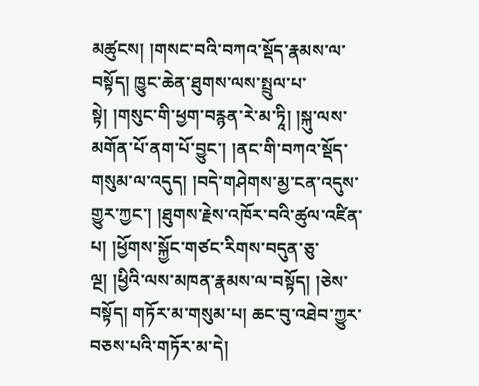མཚུངས། །གསང་བའི་བཀའ་སྡོད་རྣམས་ལ་བསྟོད། ཁྱུང་ཆེན་ཐུགས་ལས་སྤྲུལ་པ་སྟེ། །གསུང་གི་ཕྱག་བརྙན་རེ་མ་ཏཱི། །སྐུ་ལས་མགོན་པོ་ནག་པོ་བྱུང་། །ནང་གི་བཀའ་སྡོད་གསུམ་ལ་འདུད། །བདེ་གཤེགས་མྱ་ངན་འདུས་གྱུར་ཀྱང་། །ཐུགས་རྗེས་འཁོར་བའི་ཚུལ་འཛིན་པ། །ཕྱོགས་སྐྱོང་གཙང་རིགས་བདུན་ཅུ་ལྔ། །ཕྱིའི་ལས་མཁན་རྣམས་ལ་བསྟོད། །ཅེས་བསྟོད། གཏོར་མ་གསུམ་པ། ཆང་བུ་འཐེབ་ཀྱུར་བཅས་པའི་གཏོར་མ་དེ།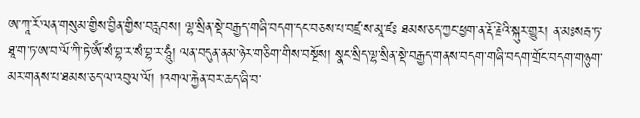ཨ་ཀཱ་རོ་ལན་གསུམ་གྱིས་བྱིན་གྱིས་བརླབས། ལྷ་སྲིན་སྡེ་བརྒྱད་གཞི་བདག་དང་བཅས་པ་བཛྲ་ས་མཱ་ཛཿ ཐམས་ཅད་ཀྱང་ཕྱག་ན་རྡོ་རྗེའི་སྐུར་གྱུར། ན་མཿསརྦ་ཏ་ཐཱ་ག་ཏ་ཨ་བ་ལོ་ཀི་ཏེ་ཨོཾ་སཾ་བྷ་ར་སཾ་བྷ་ར་ཧཱུཾ། ལན་བདུན་ནམ་ཉེར་གཅིག་གིས་བསྔོས། སྣང་སྲིད་ལྷ་སྲིན་སྡེ་བརྒྱད་གནས་བདག་གཞི་བདག་གྲོང་བདག་གཉུག་མར་གནས་པ་ཐམས་ཅད་ལ་འབུལ་ལོ། །འགལ་རྐྱེན་བར་ཆད་ཞི་བ་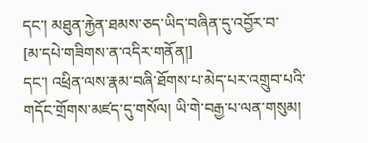དང་། མཐུན་རྐྱེན་ཐམས་ཅད་ཡིད་བཞིན་དུ་འབྱོར་བ་
[མ་དཔེ་གཟིགས་ན་འདིར་གནོན།]
དང་། འཕྲིན་ལས་རྣམ་བཞི་ཐོགས་པ་མེད་པར་འགྲུབ་པའི་གདོང་གྲོགས་མཛད་དུ་གསོལ། ཡི་གེ་བརྒྱ་པ་ལན་གསུམ།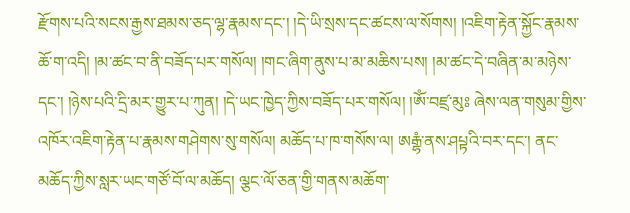རྫོགས་པའི་སངས་རྒྱས་ཐམས་ཅད་ལྷ་རྣམས་དང་། །དེ་ཡི་སྲས་དང་ཚངས་ལ་སོགས། །འཇིག་རྟེན་སྐྱོང་རྣམས་ཆོ་ག་འདི། །མ་ཚང་བ་ནི་བཟོད་པར་གསོལ། །གང་ཞིག་ནུས་པ་མ་མཆིས་པས། །མ་ཚང་དེ་བཞིན་མ་མཉེས་དང་། །ཉེས་པའི་དྲི་མར་གྱུར་པ་ཀུན། །དེ་ཡང་ཁྱེད་ཀྱིས་བཟོད་པར་གསོལ། །ཨོཾ་བཛྲ་མུཿ ཞེས་ལན་གསུམ་གྱིས་འཁོར་འཇིག་རྟེན་པ་རྣམས་གཤེགས་སུ་གསོལ། མཆོད་པ་ཁ་གསོས་ལ། ཨརྒྷཾ་ནས་ཤཔྟའི་བར་དང་། ནང་མཆོད་ཀྱིས་སླར་ཡང་གཙོ་བོ་ལ་མཆོད། ལྕང་ལོ་ཅན་གྱི་གནས་མཆོག་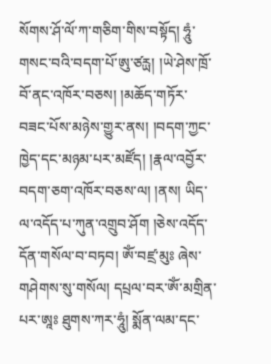སོགས་ཤོ་ལོ་ཀ་གཅིག་གིས་བསྟོད། ཧཱུཾ་གསང་བའི་བདག་པོ་ཨུ་ཙརྻ། །ཡེ་ཤེས་ཁྲོ་བོ་ནང་འཁོར་བཅས། །མཆོད་གཏོར་བཟང་པོས་མཉེས་གྱུར་ནས། །བདག་ཀྱང་ཁྱེད་དང་མཉམ་པར་མཛོད། །རྣལ་འབྱོར་བདག་ཅག་འཁོར་བཅས་ལ། །ནས། ཡིད་ལ་འདོད་པ་ཀུན་འགྲུབ་ཤོག །ཅེས་འདོད་དོན་གསོལ་བ་བཏབ། ཨོཾ་བཛྲ་མུཿ ཞེས་གཤེགས་སུ་གསོལ། དཔྲལ་བར་ཨོཾ་མགྲིན་པར་ཨཱཿ ཐུགས་ཀར་ཧཱུཾ། སྨོན་ལམ་དང་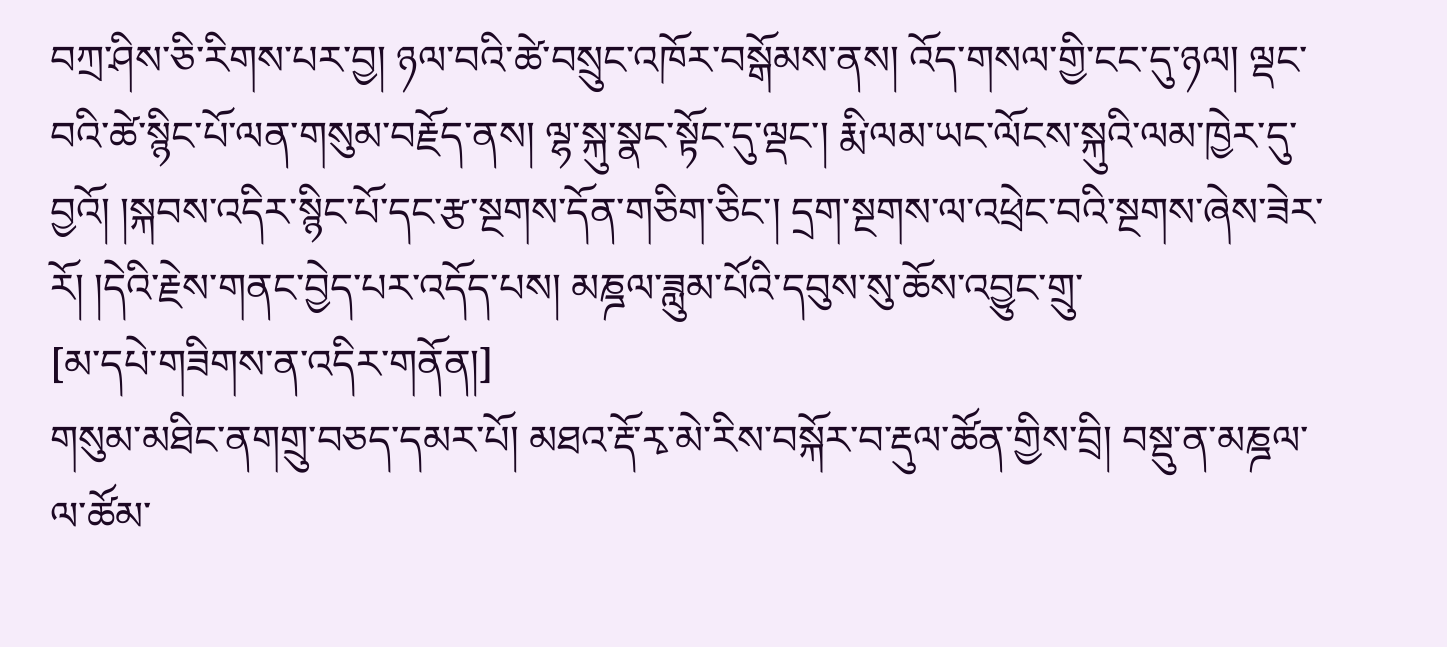བཀྲ་ཤིས་ཅི་རིགས་པར་བྱ། ཉལ་བའི་ཚེ་བསྲུང་འཁོར་བསྒོམས་ནས། འོད་གསལ་གྱི་ངང་དུ་ཉལ། ལྡང་བའི་ཚེ་སྙིང་པོ་ལན་གསུམ་བརྗོད་ནས། ལྷ་སྐུ་སྣང་སྟོང་དུ་ལྡང་། རྨི་ལམ་ཡང་ལོངས་སྐུའི་ལམ་ཁྱེར་དུ་བྱའོ། །སྐབས་འདིར་སྙིང་པོ་དང་རྩ་སྔགས་དོན་གཅིག་ཅིང་། དྲག་སྔགས་ལ་འཕྲེང་བའི་སྔགས་ཞེས་ཟེར་རོ། །དེའི་རྗེས་གནང་བྱེད་པར་འདོད་པས། མཎྜལ་ཟླུམ་པོའི་དབུས་སུ་ཆོས་འབྱུང་གྲུ་
[མ་དཔེ་གཟིགས་ན་འདིར་གནོན།]
གསུམ་མཐིང་ནགགྲུ་བཅད་དམར་པོ། མཐའ་རྡོ་རྭ་མེ་རིས་བསྐོར་བ་རྡུལ་ཚོན་གྱིས་བྲི། བསྡུ་ན་མཎྜལ་ལ་ཚོམ་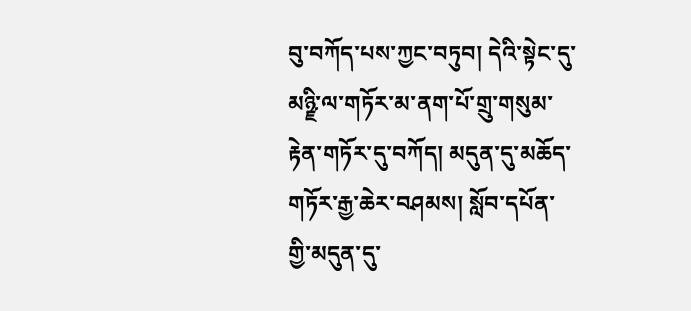བུ་བཀོད་པས་ཀྱང་བཏུབ། དེའི་སྟེང་དུ་མཉྫི་ལ་གཏོར་མ་ནག་པོ་གྲུ་གསུམ་རྟེན་གཏོར་དུ་བཀོད། མདུན་དུ་མཆོད་གཏོར་རྒྱ་ཆེར་བཤམས། སློབ་དཔོན་གྱི་མདུན་དུ་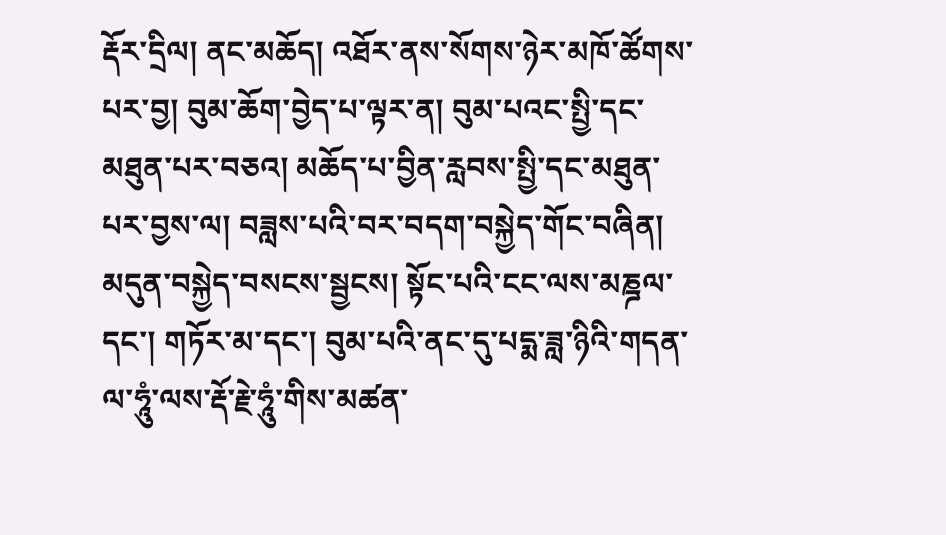རྡོར་དྲིལ། ནང་མཆོད། འཐོར་ནས་སོགས་ཉེར་མཁོ་ཚོགས་པར་བྱ། བུམ་ཆོག་བྱེད་པ་ལྟར་ན། བུམ་པའང་སྤྱི་དང་མཐུན་པར་བཅའ། མཆོད་པ་བྱིན་རླབས་སྤྱི་དང་མཐུན་པར་བྱས་ལ། བཟླས་པའི་བར་བདག་བསྐྱེད་གོང་བཞིན། མདུན་བསྐྱེད་བསངས་སྦྱངས། སྟོང་པའི་ངང་ལས་མཎྜལ་དང་། གཏོར་མ་དང་། བུམ་པའི་ནང་དུ་པདྨ་ཟླ་ཉིའི་གདན་ལ་ཧཱུཾ་ལས་རྡོ་རྗེ་ཧཱུཾ་གིས་མཚན་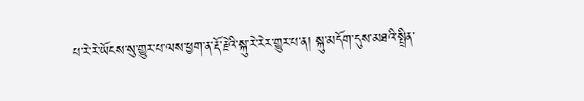པ་རེ་རེ་ཡོངས་སུ་གྱུར་པ་ལས་ཕྱག་ན་རྡོ་རྗེའི་སྐུ་རེ་རེར་གྱུར་པ་ན། སྐུ་མདོག་དུས་མཐའི་སྤྲིན་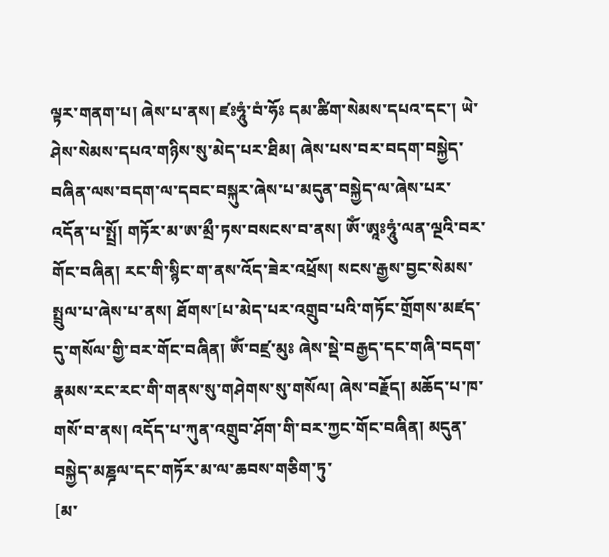ལྟར་གནག་པ། ཞེས་པ་ནས། ཛཿཧཱུཾ་བཾ་ཧོཿ དམ་ཚིག་སེམས་དཔའ་དང་། ཡེ་ཤེས་སེམས་དཔའ་གཉིས་སུ་མེད་པར་ཐིམ། ཞེས་པས་བར་བདག་བསྐྱེད་བཞིན་ལས་བདག་ལ་དབང་བསྐུར་ཞེས་པ་མདུན་བསྐྱེད་ལ་ཞེས་པར་འདོན་པ་སྤྲོ། གཏོར་མ་ཨ་མྲྀ་ཏས་བསངས་བ་ནས། ཨོཾ་ཨཱཿཧཱུཾ་ལན་ལྔའི་བར་གོང་བཞིན། རང་གི་སྙིང་ག་ནས་འོད་ཟེར་འཕྲོས། སངས་རྒྱས་བྱང་སེམས་སྤྲུལ་པ་ཞེས་པ་ནས། ཐོགས་[པ་མེད་པར་འགྲུབ་པའི་གཏོང་གྲོགས་མཛད་དུ་གསོལ་གྱི་བར་གོང་བཞིན། ཨོཾ་བཛྲ་མུཿ ཞེས་སྡེ་བརྒྱད་དང་གཞི་བདག་རྣམས་རང་རང་གི་གནས་སུ་གཤེགས་སུ་གསོལ། ཞེས་བརྗོད། མཆོད་པ་ཁ་གསོ་བ་ནས། འདོད་པ་ཀུན་འགྲུབ་ཤོག་གི་བར་ཀྱང་གོང་བཞིན། མདུན་བསྐྱེད་མཎྜལ་དང་གཏོར་མ་ལ་ཆབས་གཅིག་ཏུ་
[མ་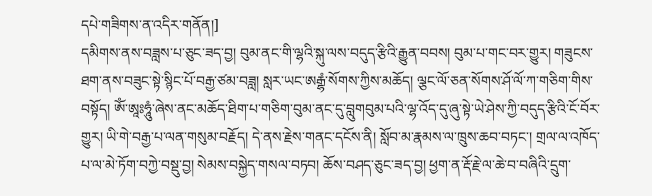དཔེ་གཟིགས་ན་འདིར་གནོན།]
དམིགས་ནས་བཟླས་པ་ཅུང་ཟད་བྱ། བུམ་ནང་གི་ལྷའི་སྐུ་ལས་བདུད་རྩིའི་རྒྱུན་བབས། བུམ་པ་གང་བར་གྱུར། གཟུངས་ཐག་ནས་བཟུང་སྟེ་སྙིང་པོ་བརྒྱ་ཙམ་བཟླ། སླར་ཡང་ཨརྒྷཾ་སོགས་ཀྱིས་མཆོད། ལྕང་ལོ་ཅན་སོགས་ཤོ་ལོ་ཀ་གཅིག་གིས་བསྟོད། ཨོཾ་ཨཱཿཧཱུཾ་ཞེས་ནང་མཆོད་ཐིག་པ་གཅིག་བུམ་ནང་དུ་བླུགབུམ་པའི་ལྷ་འོད་དུ་ཞུ་སྟེ་ཡེ་ཤེས་ཀྱི་བདུད་རྩིའི་ངོ་བོར་གྱུར། ཡི་གེ་བརྒྱ་པ་ལན་གསུམ་བརྗོད། དེ་ནས་རྗེས་གནང་དངོས་ནི། སློབ་མ་རྣམས་ལ་ཁྲུས་ཆབ་བཏང་། གྲལ་ལ་འཁོད་པ་ལ་མེ་ཏོག་བཀྱེ་བསྡུ་བྱ། སེམས་བསྐྱེད་གསལ་བཏབ། ཆོས་བཤད་ཅུང་ཟད་བྱ། ཕྱག་ན་རྡོ་རྗེ་ལ་ཆེ་བ་བཞིའི་དྲུག་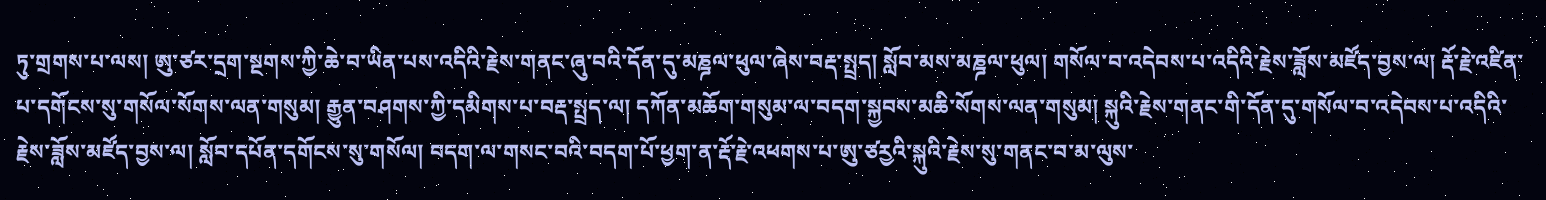ཏུ་གྲགས་པ་ལས། ཨུ་ཙར་དྲག་སྔགས་ཀྱི་ཆེ་བ་ཡིན་པས་འདིའི་རྗེས་གནང་ཞུ་བའི་དོན་དུ་མཎྜལ་ཕུལ་ཞེས་བརྡ་སྤྲད། སློབ་མས་མཎྜལ་ཕུལ། གསོལ་བ་འདེབས་པ་འདིའི་རྗེས་ཟློས་མཛོད་བྱས་ལ། རྡོ་རྗེ་འཛིན་པ་དགོངས་སུ་གསོལ་སོགས་ལན་གསུམ། རྒྱུན་བཤགས་ཀྱི་དམིགས་པ་བརྡ་སྤྲད་ལ། དཀོན་མཆོག་གསུམ་ལ་བདག་སྐྱབས་མཆི་སོགས་ལན་གསུམ། སྐུའི་རྗེས་གནང་གི་དོན་དུ་གསོལ་བ་འདེབས་པ་འདིའི་རྗེས་ཟློས་མཛོད་བྱས་ལ། སློབ་དཔོན་དགོངས་སུ་གསོལ། བདག་ལ་གསང་བའི་བདག་པོ་ཕྱག་ན་རྡོ་རྗེ་འཕགས་པ་ཨུ་ཙཪྱའི་སྐུའི་རྗེས་སུ་གནང་བ་མ་ལུས་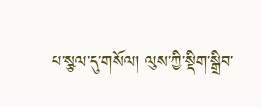པ་སྩལ་དུ་གསོལ། ལུས་ཀྱི་སྡིག་སྒྲིབ་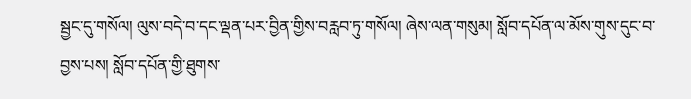སྦྱང་དུ་གསོལ། ལུས་བདེ་བ་དང་ལྡན་པར་བྱིན་གྱིས་བརླབ་ཏུ་གསོལ། ཞེས་ལན་གསུམ། སློབ་དཔོན་ལ་མོས་གུས་དུང་བ་བྱས་པས། སློབ་དཔོན་གྱི་ཐུགས་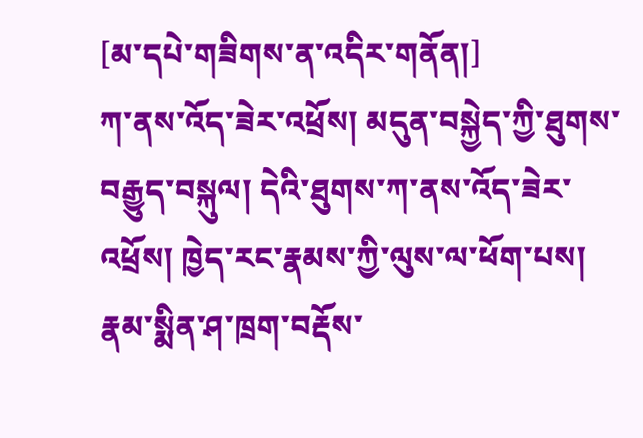[མ་དཔེ་གཟིགས་ན་འདིར་གནོན།]
ཀ་ནས་འོད་ཟེར་འཕྲོས། མདུན་བསྐྱེད་ཀྱི་ཐུགས་བརྒྱུད་བསྐུལ། དེའི་ཐུགས་ཀ་ནས་འོད་ཟེར་འཕྲོས། ཁྱེད་རང་རྣམས་ཀྱི་ལུས་ལ་ཕོག་པས། རྣམ་སྨིན་ཤ་ཁྲག་བརྡོས་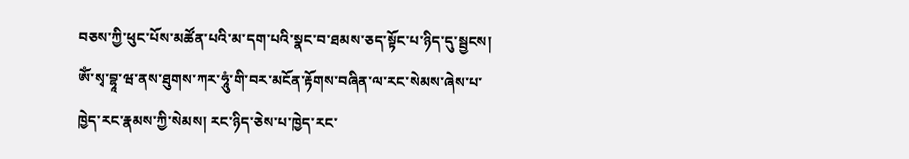བཅས་ཀྱི་ཕུང་པོས་མཚོན་པའི་མ་དག་པའི་སྣང་བ་ཐམས་ཅད་སྟོང་པ་ཉིད་དུ་སྦྱངས། ཨོཾ་སྭ་བྷཱ་ཝ་ནས་ཐུགས་ཀར་ཧཱུཾ་གི་བར་མངོན་རྟོགས་བཞིན་ལ་རང་སེམས་ཞེས་པ་ཁྱེད་རང་རྣམས་ཀྱི་སེམས། རང་ཉིད་ཅེས་པ་ཁྱེད་རང་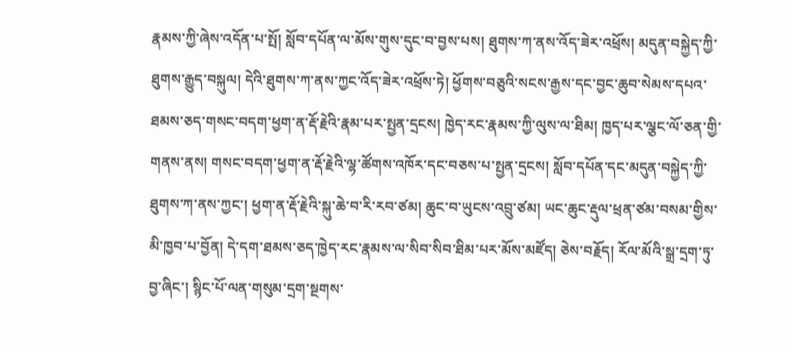རྣམས་ཀྱི་ཞེས་འདོན་པ་སྤོ། སློབ་དཔོན་ལ་མོས་གུས་དུང་བ་བྱས་པས། ཐུགས་ཀ་ནས་འོད་ཟེར་འཕྲོས། མདུན་བསྐྱེད་ཀྱི་ཐུགས་རྒྱུད་བསྐུལ། དེའི་ཐུགས་ཀ་ནས་ཀྱང་འོད་ཟེར་འཕྲོས་ཏེ། ཕྱོགས་བཅུའི་སངས་རྒྱས་དང་བྱང་ཆུབ་སེམས་དཔའ་ཐམས་ཅད་གསང་བདག་ཕྱག་ན་རྡོ་རྗེའི་རྣམ་པར་སྤྱན་དྲངས། ཁྱེད་རང་རྣམས་ཀྱི་ལུས་ལ་ཐིམ། ཁྱད་པར་ལྕང་ལོ་ཅན་གྱི་གནས་ནས། གསང་བདག་ཕྱག་ན་རྡོ་རྗེའི་ལྷ་ཚོགས་འཁོར་དང་བཅས་པ་སྤྱན་དྲངས། སློབ་དཔོན་དང་མདུན་བསྐྱེད་ཀྱི་ཐུགས་ཀ་ནས་ཀྱང་། ཕྱག་ན་རྡོ་རྗེའི་སྐུ་ཆེ་བ་རི་རབ་ཙམ། ཆུང་བ་ཡུངས་འབྲུ་ཙམ། ཡང་ཆུང་རྡུལ་ཕྲན་ཙམ་བསམ་གྱིས་མི་ཁྱབ་པ་བྱོན། དེ་དག་ཐམས་ཅད་ཁྱེད་རང་རྣམས་ལ་སིབ་སིབ་ཐིམ་པར་མོས་མཛོད། ཅེས་བརྗོད། རོལ་མོའི་སྒྲ་དྲག་ཏུ་བྱ་ཞིང་། སྙིང་པོ་ལན་གསུམ་དྲག་སྔགས་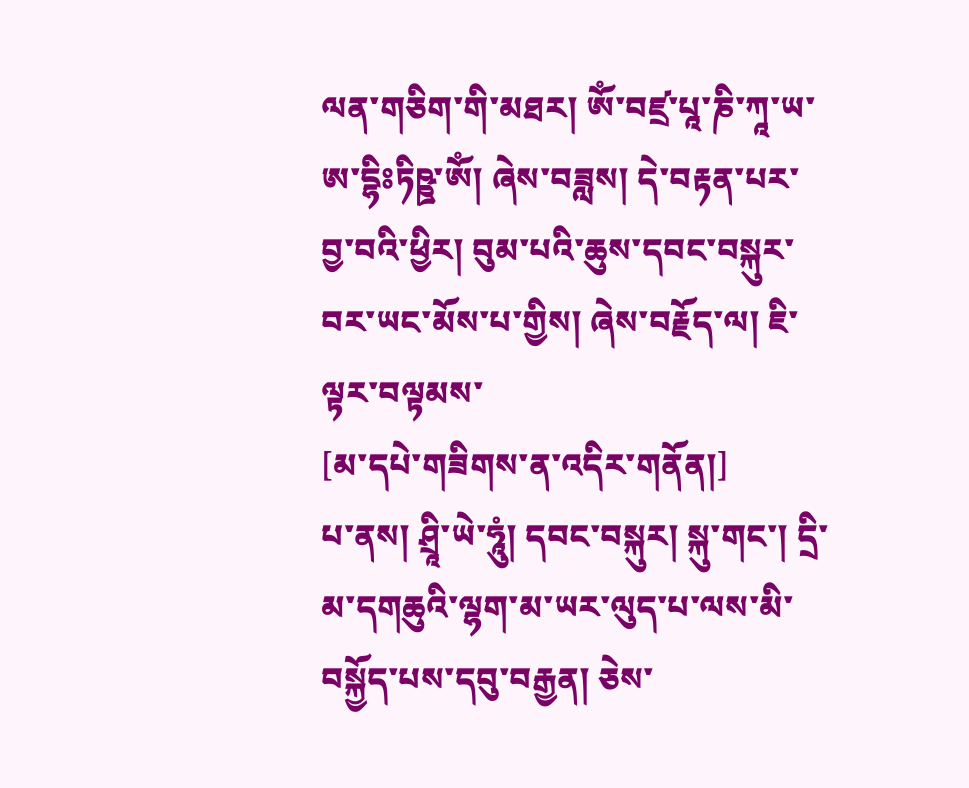ལན་གཅིག་གི་མཐར། ཨོཾ་བཛྲ་པཱ་ཎི་ཀཱ་ཡ་ཨ་དྷིཿཏིཥྛ་ཨོཾ། ཞེས་བཟླས། དེ་བརྟན་པར་བྱ་བའི་ཕྱིར། བུམ་པའི་ཆུས་དབང་བསྐུར་བར་ཡང་མོས་པ་གྱིས། ཞེས་བརྗོད་ལ། ཇི་ལྟར་བལྟམས་
[མ་དཔེ་གཟིགས་ན་འདིར་གནོན།]
པ་ནས། ཤྲཱི་ཡེ་ཧཱུཾ། དབང་བསྐུར། སྐུ་གང་། དྲི་མ་དགཆུའི་ལྷག་མ་ཡར་ལུད་པ་ལས་མི་བསྐྱོད་པས་དབུ་བརྒྱན། ཅེས་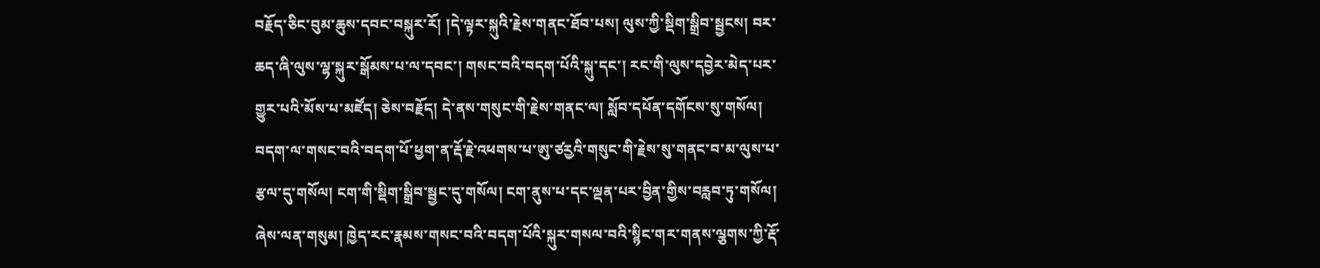བརྗོད་ཅིང་བུམ་ཆུས་དབང་བསྐུར་རོ། །དེ་ལྟར་སྐུའི་རྗེས་གནང་ཐོབ་པས། ལུས་ཀྱི་སྡིག་སྒྲིབ་སྦྱངས། བར་ཆད་ཞི་ལུས་ལྷ་སྐུར་སྒོམས་པ་ལ་དབང་། གསང་བའི་བདག་པོའི་སྐུ་དང་། རང་གི་ལུས་དབྱེར་མེད་པར་གྱུར་པའི་མོས་པ་མཛོད། ཅེས་བརྗོད། དེ་ནས་གསུང་གི་རྗེས་གནང་ལ། སློབ་དཔོན་དགོངས་སུ་གསོལ། བདག་ལ་གསང་བའི་བདག་པོ་ཕྱག་ན་རྡོ་རྗེ་འཕགས་པ་ཨུ་ཙཪྱའི་གསུང་གི་རྗེས་སུ་གནང་བ་མ་ལུས་པ་རྩལ་དུ་གསོལ། ངག་གི་སྡིག་སྒྲིབ་སྦྱང་དུ་གསོལ། ངག་ནུས་པ་དང་ལྡན་པར་བྱིན་གྱིས་བརླབ་ཏུ་གསོལ། ཞེས་ལན་གསུམ། ཁྱེད་རང་རྣམས་གསང་བའི་བདག་པོའི་སྐུར་གསལ་བའི་སྙིང་གར་གནས་ལྕགས་ཀྱི་རྡོ་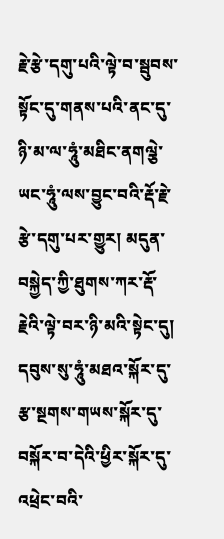རྗེ་རྩེ་དགུ་པའི་ལྟེ་བ་སྦུབས་སྟོང་དུ་གནས་པའི་ནང་དུ་ཉི་མ་ལ་ཧཱུཾ་མཐིང་ནགལྕེ་ཡང་ཧཱུཾ་ལས་བྱུང་བའི་རྡོ་རྗེ་རྩེ་དགུ་པར་གྱུར། མདུན་བསྐྱེད་ཀྱི་ཐུགས་ཀར་རྡོ་རྗེའི་ལྟེ་བར་ཉི་མའི་སྟེང་དུ། དབུས་སུ་ཧཱུཾ་མཐའ་སྐོར་དུ་རྩ་སྔགས་གཡས་སྐོར་དུ་བསྐོར་བ་དེའི་ཕྱིར་སྐོར་དུ་འཕྲེང་བའི་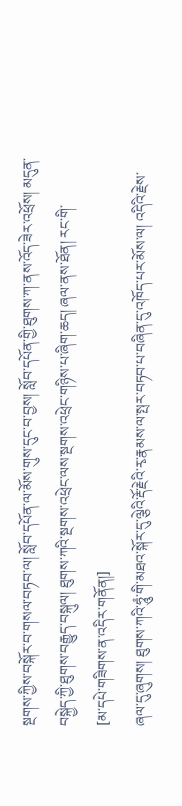སྔགས་ཀྱིས་བསྐོར་བ་གསལ་བཏབ་ལ། སློབ་དཔོན་ལ་མོས་གུས་དུང་བ་བྱས། སློབ་དཔོན་གྱི་ཐུགས་ཀ་ནས་འོད་ཟེར་འཕྲོས། མདུན་བསྐྱེད་ཀྱི་ཐུགས་བརྒྱུད་བསྐུལ། ཐུགས་ཀའི་སྔགས་འཕྲེང་ལས་སྔགས་འཕྲེང་གཉིས་པ་ཞིག་ཆད། ཞལ་ནས་ཐོན། རང་གི་
[མ་དཔེ་གཟིགས་ན་འདིར་གནོན།]
ཞལ་དུ་ཞུགས། ཐུགས་ཀའི་ཧཱུཾ་གི་མཐའ་སྐོར་དུ་ལྕེའི་རྡོ་རྗེའི་རྭ་རྣམས་ལ་སྤར་བཏབ་པ་བཞིན་དུ་འཁོད་པར་མོས་ལ། འདིའི་རྗེས་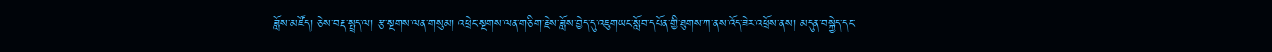ཟློས་མཛོད། ཅེས་བརྡ་སྤྲད་ལ། རྩ་སྔགས་ལན་གསུམ། འཕྲེང་སྔགས་ལན་གཅིག་རྗེས་ཟློས་བྱེད་དུ་འཇུགཡང་སློབ་དཔོན་གྱི་ཐུགས་ཀ་ནས་འོད་ཟེར་འཕྲོས་ནས། མདུན་བསྐྱེད་དང་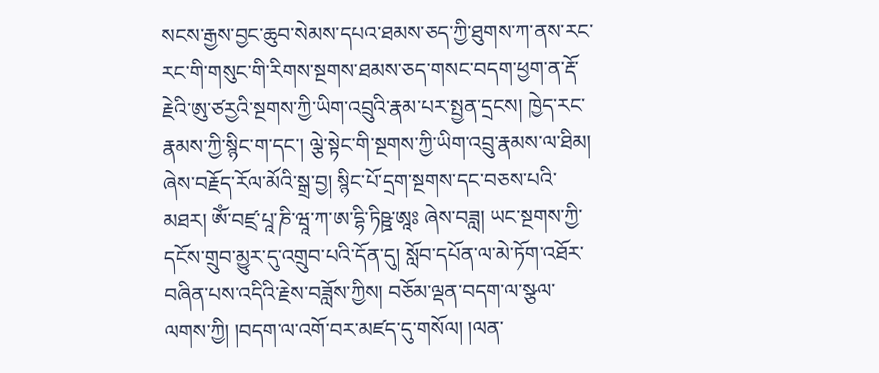སངས་རྒྱས་བྱང་ཆུབ་སེམས་དཔའ་ཐམས་ཅད་ཀྱི་ཐུགས་ཀ་ནས་རང་རང་གི་གསུང་གི་རིགས་སྔགས་ཐམས་ཅད་གསང་བདག་ཕྱག་ན་རྡོ་རྗེའི་ཨུ་ཙཪྱའི་སྔགས་ཀྱི་ཡིག་འབྲུའི་རྣམ་པར་སྤྱན་དྲངས། ཁྱེད་རང་རྣམས་ཀྱི་སྙིང་ག་དང་། ལྕེ་སྟེང་གི་སྔགས་ཀྱི་ཡིག་འབྲུ་རྣམས་ལ་ཐིམ། ཞེས་བརྗོད་རོལ་མོའི་སྒྲ་བྱ། སྙིང་པོ་དྲག་སྔགས་དང་བཅས་པའི་མཐར། ཨོཾ་བཛྲ་པཱ་ཎི་ཝཱ་ཀ་ཨ་དྷི་ཏིཥྛ་ཨཱཿ ཞེས་བཟླ། ཡང་སྔགས་ཀྱི་དངོས་གྲུབ་མྱུར་དུ་འགྲུབ་པའི་དོན་དུ། སློབ་དཔོན་ལ་མེ་ཏོག་འཐོར་བཞིན་པས་འདིའི་རྗེས་བཟློས་ཀྱིས། བཅོམ་ལྡན་བདག་ལ་སྩལ་ལགས་ཀྱི། །བདག་ལ་འགོ་བར་མཛད་དུ་གསོལ། །ལན་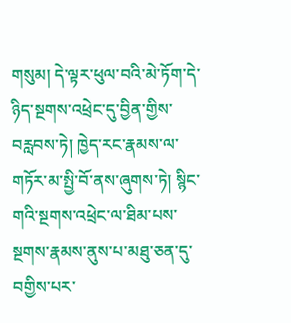གསུམ། དེ་ལྟར་ཕུལ་བའི་མེ་ཏོག་དེ་ཉིད་སྔགས་འཕྲེང་དུ་བྱིན་གྱིས་བརླབས་ཏེ། ཁྱེད་རང་རྣམས་ལ་གཏོར་མ་སྤྱི་བོ་ནས་ཞུགས་ཏེ། སྙིང་གའི་སྔགས་འཕྲེང་ལ་ཐིམ་པས་སྔགས་རྣམས་ནུས་པ་མཐུ་ཅན་དུ་བགྱིས་པར་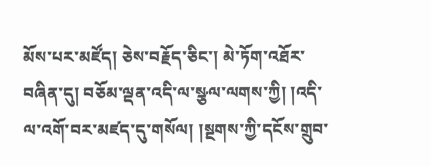མོས་པར་མཛོད། ཅེས་བརྗོད་ཅིང་། མེ་ཏོག་འཐོར་བཞིན་དུ། བཅོམ་ལྡན་འདི་ལ་སྩལ་ལགས་ཀྱི། །འདི་ལ་འགོ་བར་མཛད་དུ་གསོལ། །སྔགས་ཀྱི་དངོས་གྲུབ་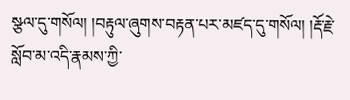སྩལ་དུ་གསོལ། །བརྟུལ་ཞུགས་བརྟན་པར་མཛད་དུ་གསོལ། །རྡོ་རྗེ་སློབ་མ་འདི་རྣམས་ཀྱི་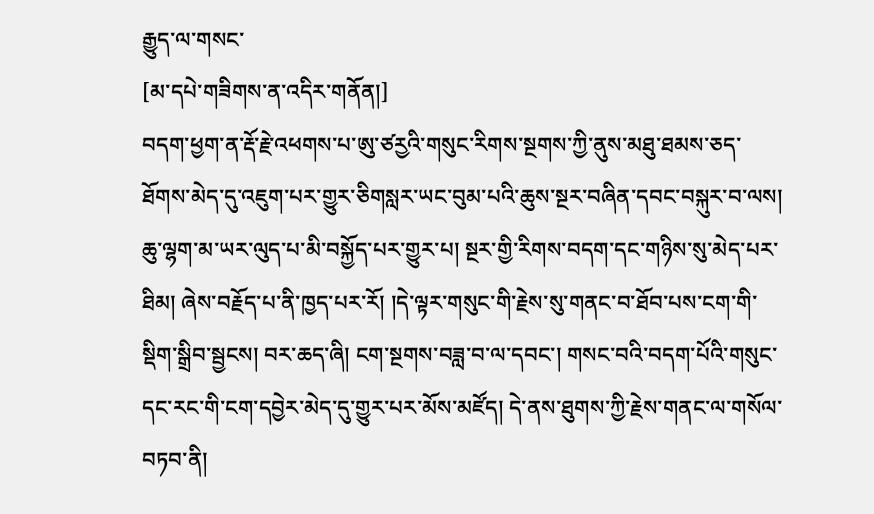རྒྱུད་ལ་གསང་
[མ་དཔེ་གཟིགས་ན་འདིར་གནོན།]
བདག་ཕྱག་ན་རྡོ་རྗེ་འཕགས་པ་ཨུ་ཙཪྱའི་གསུང་རིགས་སྔགས་ཀྱི་ནུས་མཐུ་ཐམས་ཅད་ཐོགས་མེད་དུ་འཇུག་པར་གྱུར་ཅིགསླར་ཡང་བུམ་པའི་ཆུས་སྔར་བཞིན་དབང་བསྐུར་བ་ལས། ཆུ་ལྷག་མ་ཡར་ལུད་པ་མི་བསྐྱོད་པར་གྱུར་པ། སྔར་གྱི་རིགས་བདག་དང་གཉིས་སུ་མེད་པར་ཐིམ། ཞེས་བརྗོད་པ་ནི་ཁྱད་པར་རོ། །དེ་ལྟར་གསུང་གི་རྗེས་སུ་གནང་བ་ཐོབ་པས་ངག་གི་སྡིག་སྒྲིབ་སྦྱངས། བར་ཆད་ཞི། ངག་སྔགས་བཟླ་བ་ལ་དབང་། གསང་བའི་བདག་པོའི་གསུང་དང་རང་གི་ངག་དབྱེར་མེད་དུ་གྱུར་པར་མོས་མཛོད། དེ་ནས་ཐུགས་ཀྱི་རྗེས་གནང་ལ་གསོལ་བཏབ་ནི།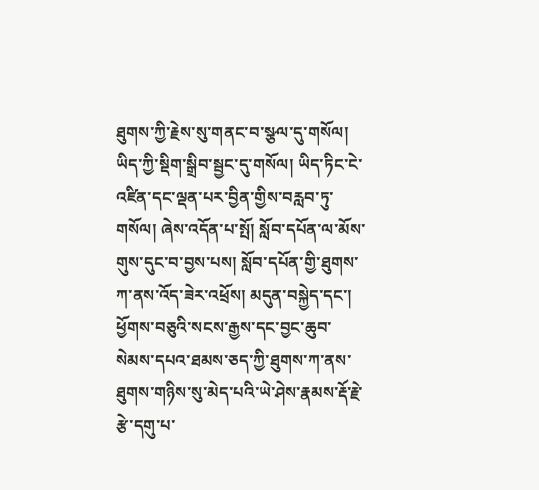ཐུགས་ཀྱི་རྗེས་སུ་གནང་བ་སྩལ་དུ་གསོལ། ཡིད་ཀྱི་སྡིག་སྒྲིབ་སྦྱང་དུ་གསོལ། ཡིད་ཏིང་ངེ་འཛིན་དང་ལྡན་པར་བྱིན་གྱིས་བརླབ་ཏུ་གསོལ། ཞེས་འདོན་པ་སྤོ། སློབ་དཔོན་ལ་མོས་གུས་དུང་བ་བྱས་པས། སློབ་དཔོན་གྱི་ཐུགས་ཀ་ནས་འོད་ཟེར་འཕྲོས། མདུན་བསྐྱེད་དང་། ཕྱོགས་བཅུའི་སངས་རྒྱས་དང་བྱང་ཆུབ་སེམས་དཔའ་ཐམས་ཅད་ཀྱི་ཐུགས་ཀ་ནས་ཐུགས་གཉིས་སུ་མེད་པའི་ཡེ་ཤེས་རྣམས་རྡོ་རྗེ་རྩེ་དགུ་པ་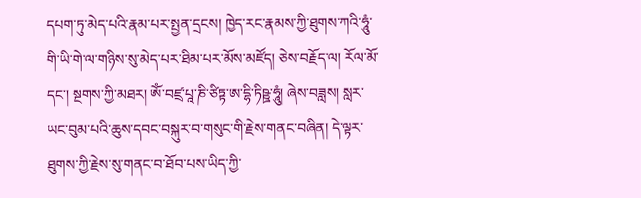དཔག་ཏུ་མེད་པའི་རྣམ་པར་སྤྱན་དྲངས། ཁྱེད་རང་རྣམས་ཀྱི་ཐུགས་ཀའི་ཧཱུཾ་གི་ཡི་གེ་ལ་གཉིས་སུ་མེད་པར་ཐིམ་པར་མོས་མཛོད། ཅེས་བརྗོད་ལ། རོལ་མོ་དང་། སྔགས་ཀྱི་མཐར། ཨོཾ་བཛྲ་པཱ་ཎི་ཙིཏྟ་ཨ་དྷི་ཏིཥྛ་ཧཱུཾ། ཞེས་བཟླས། སླར་ཡང་བུམ་པའི་ཆུས་དབང་བསྐུར་བ་གསུང་གི་རྗེས་གནང་བཞིན། དེ་ལྟར་ཐུགས་ཀྱི་རྗེས་སུ་གནང་བ་ཐོབ་པས་ཡིད་ཀྱི་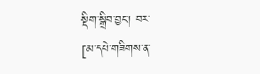སྡིག་སྒྲིབ་བྱང་། བར་
[མ་དཔེ་གཟིགས་ན་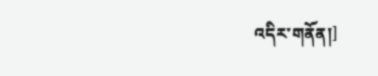འདིར་གནོན།]